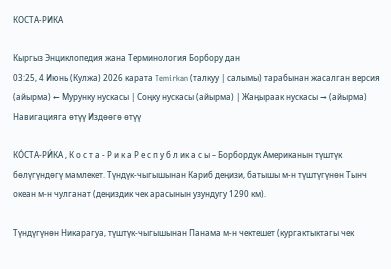КОСТА-РИКА

Кыргыз Энциклопедия жана Терминология Борбору дан
03:25, 4 Июнь (Кулжа) 2026 карата Temirkan (талкуу | салымы) тарабынан жасалган версия
(айырма) ← Мурунку нускасы | Соңку нускасы (айырма) | Жаңыраак нускасы → (айырма)
Навигацияга өтүү Издөөгө өтүү

КО́СТА-РИ́КА , К о с т а - Р и к а Р е с п у б л ик а с ы – Борбордук Американын түштүк бөлүгүндөгү мамлекет. Түндүк-чыгышынан Кариб деңизи, батышы м-н түштүгүнөн Тынч океан м-н чулганат (деңиздик чек арасынын узундугу 1290 км).

Түндүгүнөн Никарагуа, түштүк-чыгышынан Панама м-н чектешет (кургактыктагы чек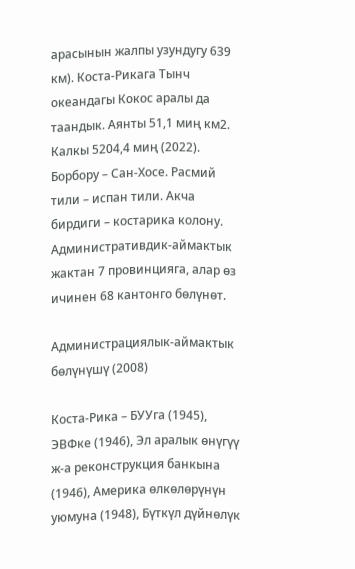арасынын жалпы узундугу 639 км). Коста-Рикага Тынч океандагы Кокос аралы да таандык. Аянты 51,1 миң км2. Калкы 5204,4 миң (2022). Борбору – Сан-Хосе. Расмий тили – испан тили. Акча бирдиги – костарика колону. Административдик-аймактык жактан 7 провинцияга, алар өз ичинен 68 кантонго бөлүнөт.

Администрациялык-аймактык бөлүнүшү (2008)

Коста-Рика – БУУга (1945), ЭВФке (1946), Эл аралык өнүгүү ж-а реконструкция банкына (1946), Америка өлкөлөрүнүн уюмуна (1948), Бүткүл дүйнөлүк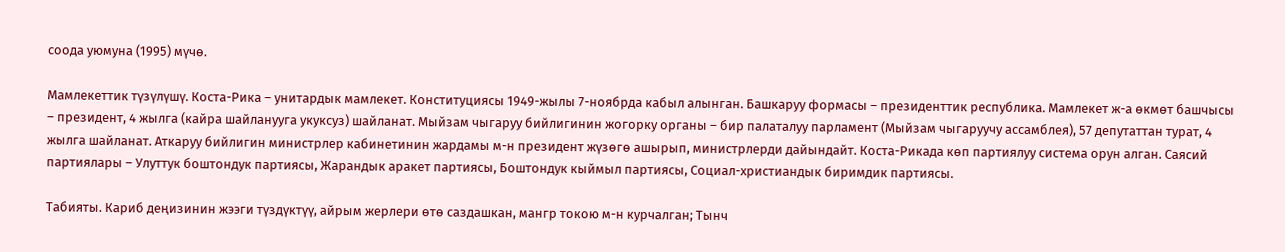соода уюмуна (1995) мүчө.

Мамлекеттик түзүлүшү. Коста-Рика – унитардык мамлекет. Конституциясы 1949-жылы 7-ноябрда кабыл алынган. Башкаруу формасы – президенттик республика. Мамлекет ж-а өкмөт башчысы – президент, 4 жылга (кайра шайланууга укуксуз) шайланат. Мыйзам чыгаруу бийлигинин жогорку органы – бир палаталуу парламент (Мыйзам чыгаруучу ассамблея), 57 депутаттан турат, 4 жылга шайланат. Аткаруу бийлигин министрлер кабинетинин жардамы м-н президент жүзөгө ашырып, министрлерди дайындайт. Коста-Рикада көп партиялуу система орун алган. Саясий партиялары – Улуттук боштондук партиясы, Жарандык аракет партиясы, Боштондук кыймыл партиясы, Социал-христиандык биримдик партиясы.

Табияты. Кариб деңизинин жээги түздүктүү, айрым жерлери өтө саздашкан, мангр токою м-н курчалган; Тынч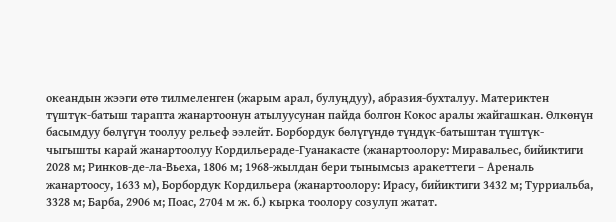океандын жээги өтө тилмеленген (жарым арал, булуңдуу), абразия-бухталуу. Материктен түштүк-батыш тарапта жанартоонун атылуусунан пайда болгон Кокос аралы жайгашкан. Өлкөнүн басымдуу бөлүгүн тоолуу рельеф ээлейт. Борбордук бөлүгүндө түндүк-батыштан түштүк-чыгышты карай жанартоолуу Кордильераде-Гуанакасте (жанартоолору: Миравальес, бийиктиги 2028 м; Ринков-де-ла-Вьеха, 1806 м; 1968-жылдан бери тынымсыз аракеттеги – Ареналь жанартоосу, 1633 м), Борбордук Кордильера (жанартоолору: Ирасу, бийиктиги 3432 м; Турриальба, 3328 м; Барба, 2906 м; Поас, 2704 м ж. б.) кырка тоолору созулуп жатат.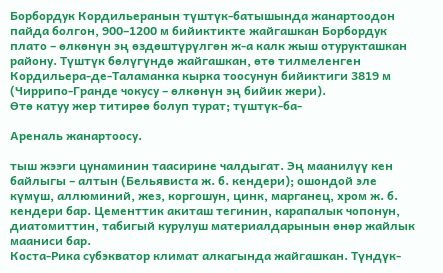Борбордук Кордильеранын түштүк-батышында жанартоодон пайда болгон, 900–1200 м бийиктикте жайгашкан Борбордук плато – өлкөнүн эң өздөштүрүлгөн ж-а калк жыш отурукташкан району. Түштүк бөлүгүндө жайгашкан, өтө тилмеленген Кордильера-де-Таламанка кырка тоосунун бийиктиги 3819 м (Чиррипо-Гранде чокусу – өлкөнүн эң бийик жери).
Өтө катуу жер титирөө болуп турат; түштүк-ба-

Ареналь жанартоосу.

тыш жээги цунаминин таасирине чалдыгат. Эң маанилүү кен байлыгы – алтын (Бельявиста ж. б. кендери); ошондой эле күмүш, аллюминий, жез, коргошун, цинк, марганец, хром ж. б. кендери бар. Цементтик акиташ тегинин, карапалык чопонун, диатомиттин, табигый курулуш материалдарынын өнөр жайлык мааниси бар.
Коста-Рика субэкватор климат алкагында жайгашкан. Түндүк-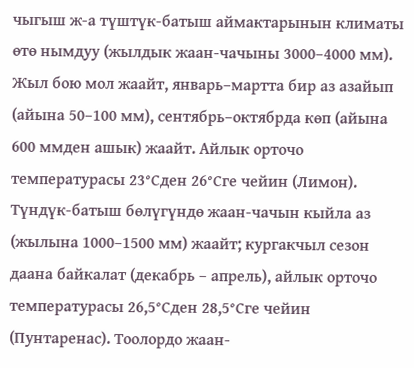чыгыш ж-а түштүк-батыш аймактарынын климаты өтө нымдуу (жылдык жаан-чачыны 3000–4000 мм). Жыл бою мол жаайт, январь–мартта бир аз азайып (айына 50–100 мм), сентябрь–октябрда көп (айына 600 ммден ашык) жаайт. Айлык орточо температурасы 23°Сден 26°Сге чейин (Лимон). Түндүк-батыш бөлүгүндө жаан-чачын кыйла аз (жылына 1000–1500 мм) жаайт; кургакчыл сезон даана байкалат (декабрь – апрель), айлык орточо температурасы 26,5°Сден 28,5°Сге чейин (Пунтаренас). Тоолордо жаан-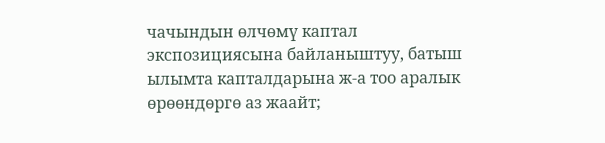чачындын өлчөмү каптал экспозициясына байланыштуу, батыш ылымта капталдарына ж-а тоо аралык өрөөндөргө аз жаайт;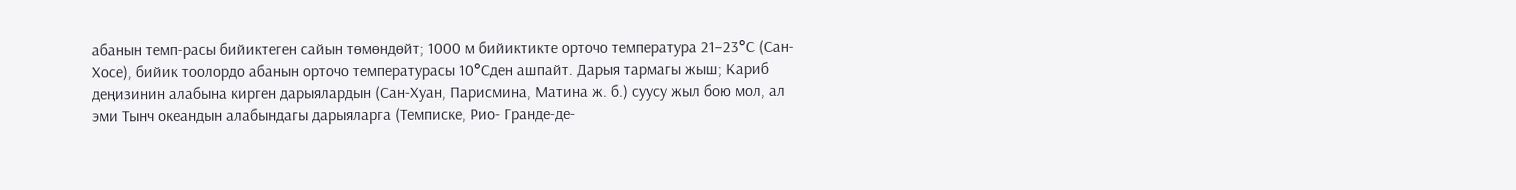абанын темп-расы бийиктеген сайын төмөндөйт; 1000 м бийиктикте орточо температура 21–23°С (Сан-Хосе), бийик тоолордо абанын орточо температурасы 10°Сден ашпайт. Дарыя тармагы жыш; Кариб деңизинин алабына кирген дарыялардын (Сан-Хуан, Парисмина, Матина ж. б.) суусу жыл бою мол, ал эми Тынч океандын алабындагы дарыяларга (Темписке, Рио- Гранде-де-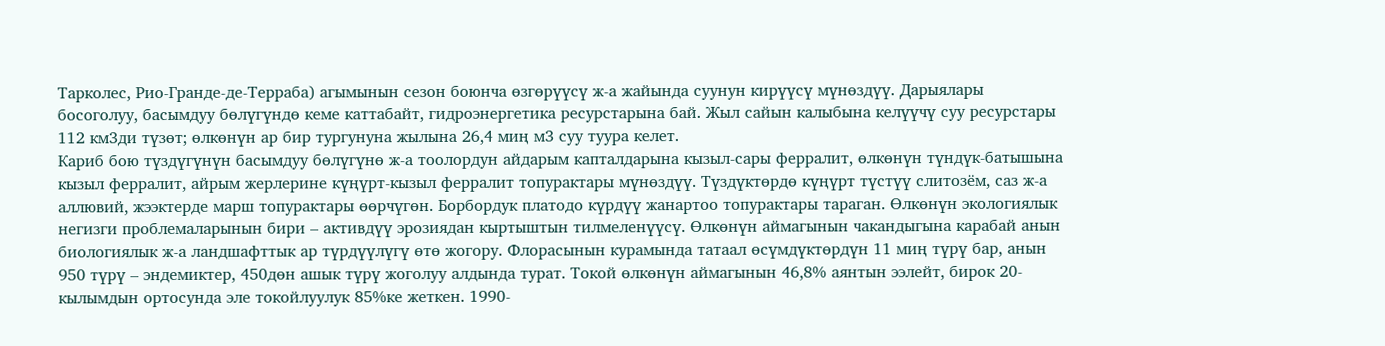Тарколес, Рио-Гранде-де-Терраба) агымынын сезон боюнча өзгөрүүсү ж-а жайында суунун кирүүсү мүнөздүү. Дарыялары босоголуу, басымдуу бөлүгүндө кеме каттабайт, гидроэнергетика ресурстарына бай. Жыл сайын калыбына келүүчү суу ресурстары 112 км3ди түзөт; өлкөнүн ар бир тургунуна жылына 26,4 миң м3 суу туура келет.
Кариб бою түздүгүнүн басымдуу бөлүгүнө ж-а тоолордун айдарым капталдарына кызыл-сары ферралит, өлкөнүн түндүк-батышына кызыл ферралит, айрым жерлерине күңүрт-кызыл ферралит топурактары мүнөздүү. Түздүктөрдө күңүрт түстүү слитозём, саз ж-а аллювий, жээктерде марш топурактары өөрчүгөн. Борбордук платодо күрдүү жанартоо топурактары тараган. Өлкөнүн экологиялык негизги проблемаларынын бири – активдүү эрозиядан кыртыштын тилмеленүүсү. Өлкөнүн аймагынын чакандыгына карабай анын биологиялык ж-а ландшафттык ар түрдүүлүгү өтө жогору. Флорасынын курамында татаал өсүмдүктөрдүн 11 миң түрү бар, анын 950 түрү – эндемиктер, 450дөн ашык түрү жоголуу алдында турат. Токой өлкөнүн аймагынын 46,8% аянтын ээлейт, бирок 20-кылымдын ортосунда эле токойлуулук 85%ке жеткен. 1990-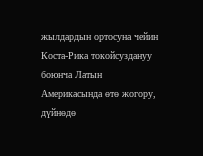жылдардын ортосуна чейин Коста-Рика токойсуздануу боюнча Латын Америкасында өтө жогору, дүйнөдө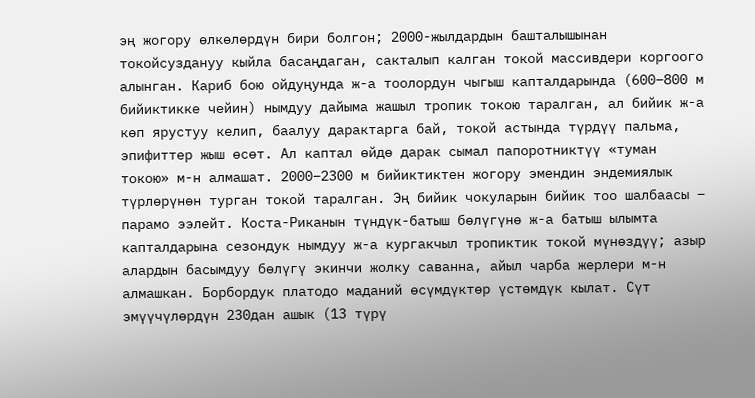эң жогору өлкөлөрдүн бири болгон; 2000-жылдардын башталышынан токойсуздануу кыйла басаңдаган, сакталып калган токой массивдери коргоого алынган. Кариб бою ойдуңунда ж-а тоолордун чыгыш капталдарында (600–800 м бийиктикке чейин) нымдуу дайыма жашыл тропик токою таралган, ал бийик ж-а көп ярустуу келип, баалуу дарактарга бай, токой астында түрдүү пальма, эпифиттер жыш өсөт. Ал каптал өйдө дарак сымал папоротниктүү «туман токою» м-н алмашат. 2000–2300 м бийиктиктен жогору эмендин эндемиялык түрлөрүнөн турган токой таралган. Эң бийик чокуларын бийик тоо шалбаасы – парамо ээлейт. Коста-Риканын түндүк-батыш бөлүгүнө ж-а батыш ылымта капталдарына сезондук нымдуу ж-а кургакчыл тропиктик токой мүнөздүү; азыр алардын басымдуу бөлүгү экинчи жолку саванна, айыл чарба жерлери м-н алмашкан. Борбордук платодо маданий өсүмдүктөр үстөмдүк кылат. Сүт эмүүчүлөрдүн 230дан ашык (13 түрү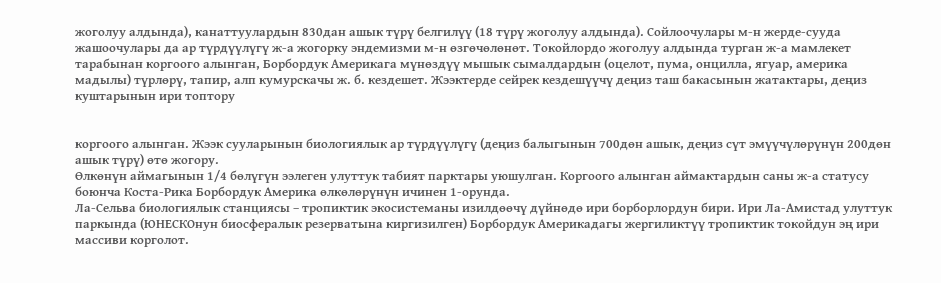жоголуу алдында), канаттуулардын 830дан ашык түрү белгилүү (18 түрү жоголуу алдында). Сойлоочулары м-н жерде-сууда жашоочулары да ар түрдүүлүгү ж-а жогорку эндемизми м-н өзгөчөлөнөт. Токойлордо жоголуу алдында турган ж-а мамлекет тарабынан коргоого алынган, Борбордук Америкага мүнөздүү мышык сымалдардын (оцелот, пума, онцилла, ягуар, америка мадылы) түрлөрү, тапир, алп кумурскачы ж. б. кездешет. Жээктерде сейрек кездешүүчү деңиз таш бакасынын жатактары, деңиз куштарынын ири топтору


коргоого алынган. Жээк сууларынын биологиялык ар түрдүүлүгү (деңиз балыгынын 700дөн ашык, деңиз сүт эмүүчүлөрүнүн 200дөн ашык түрү) өтө жогору.
Өлкөнүн аймагынын 1/4 бөлүгүн ээлеген улуттук табият парктары уюшулган. Коргоого алынган аймактардын саны ж-а статусу боюнча Коста-Рика Борбордук Америка өлкөлөрүнүн ичинен 1-орунда.
Ла-Сельва биологиялык станциясы – тропиктик экосистеманы изилдөөчү дүйнөдө ири борборлордун бири. Ири Ла-Амистад улуттук паркында (ЮНЕСКОнун биосфералык резерватына киргизилген) Борбордук Америкадагы жергиликтүү тропиктик токойдун эң ири массиви корголот.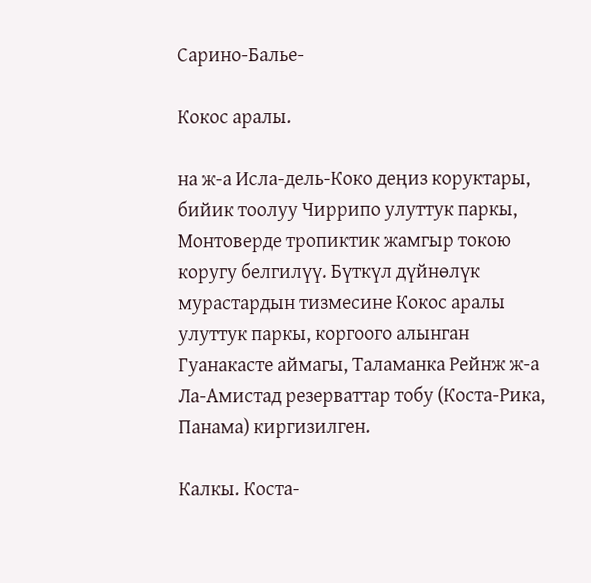Сарино-Балье-

Кокос аралы.

на ж-а Исла-дель-Коко деңиз коруктары, бийик тоолуу Чиррипо улуттук паркы, Монтоверде тропиктик жамгыр токою коругу белгилүү. Бүткүл дүйнөлүк мурастардын тизмесине Кокос аралы улуттук паркы, коргоого алынган Гуанакасте аймагы, Таламанка Рейнж ж-а Ла-Амистад резерваттар тобу (Коста-Рика, Панама) киргизилген.

Калкы. Коста-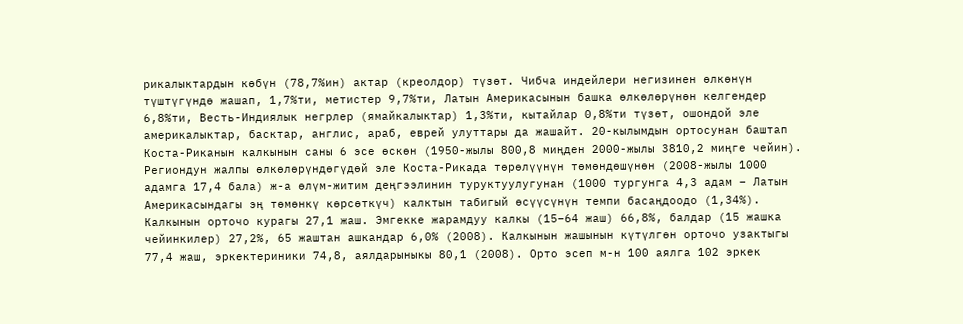рикалыктардын көбүн (78,7%ин) актар (креолдор) түзөт. Чибча индейлери негизинен өлкөнүн түштүгүндө жашап, 1,7%ти, метистер 9,7%ти, Латын Америкасынын башка өлкөлөрүнөн келгендер 6,8%ти, Весть-Индиялык негрлер (ямайкалыктар) 1,3%ти, кытайлар 0,8%ти түзөт, ошондой эле америкалыктар, басктар, англис, араб, еврей улуттары да жашайт. 20-кылымдын ортосунан баштап Коста-Риканын калкынын саны 6 эсе өскөн (1950-жылы 800,8 миңден 2000-жылы 3810,2 миңге чейин). Региондун жалпы өлкөлөрүндөгүдөй эле Коста-Рикада төрөлүүнүн төмөндөшүнөн (2008-жылы 1000 адамга 17,4 бала) ж-а өлүм-житим деңгээлинин туруктуулугунан (1000 тургунга 4,3 адам – Латын Америкасындагы эң төмөнкү көрсөткүч) калктын табигый өсүүсүнүн темпи басаңдоодо (1,34%). Калкынын орточо курагы 27,1 жаш. Эмгекке жарамдуу калкы (15–64 жаш) 66,8%, балдар (15 жашка чейинкилер) 27,2%, 65 жаштан ашкандар 6,0% (2008). Калкынын жашынын күтүлгөн орточо узактыгы 77,4 жаш, эркектериники 74,8, аялдарыныкы 80,1 (2008). Орто эсеп м-н 100 аялга 102 эркек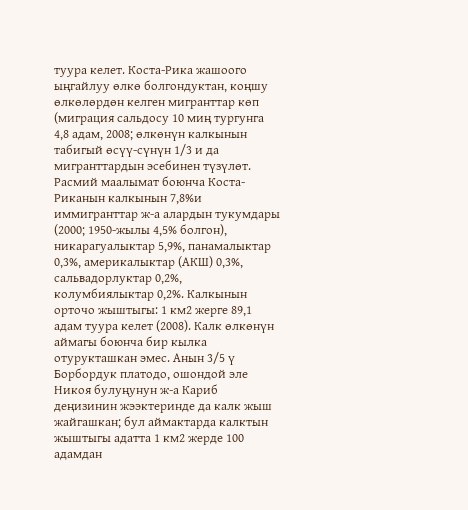туура келет. Коста-Рика жашоого ыңгайлуу өлкө болгондуктан, коңшу өлкөлөрдөн келген мигранттар көп (миграция сальдосу 10 миң тургунга 4,8 адам, 2008; өлкөнүн калкынын табигый өсүү-сүнүн 1/3 и да мигранттардын эсебинен түзүлөт. Расмий маалымат боюнча Коста-Риканын калкынын 7,8%и иммигранттар ж-а алардын тукумдары (2000; 1950-жылы 4,5% болгон), никарагуалыктар 5,9%, панамалыктар 0,3%, америкалыктар (АКШ) 0,3%, сальвадорлуктар 0,2%, колумбиялыктар 0,2%. Калкынын орточо жыштыгы: 1 км2 жерге 89,1 адам туура келет (2008). Калк өлкөнүн аймагы боюнча бир кылка отурукташкан эмес. Анын 3/5 ү Борбордук платодо, ошондой эле Никоя булуңунун ж-а Кариб деңизинин жээктеринде да калк жыш жайгашкан; бул аймактарда калктын жыштыгы адатта 1 км2 жерде 100 адамдан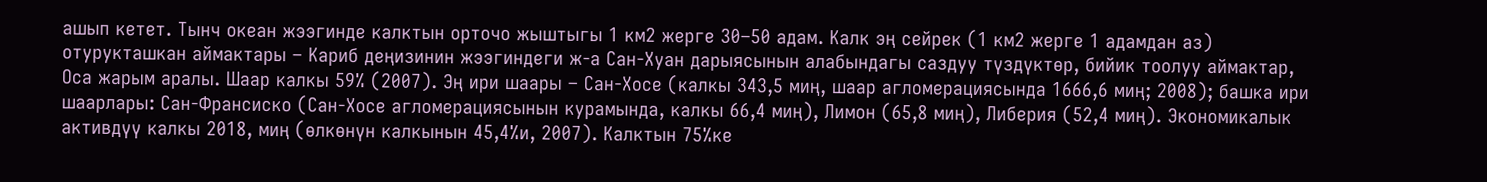ашып кетет. Тынч океан жээгинде калктын орточо жыштыгы 1 км2 жерге 30–50 адам. Калк эң сейрек (1 км2 жерге 1 адамдан аз) отурукташкан аймактары – Кариб деңизинин жээгиндеги ж-а Сан-Хуан дарыясынын алабындагы саздуу түздүктөр, бийик тоолуу аймактар, Оса жарым аралы. Шаар калкы 59% (2007). Эң ири шаары – Сан-Хосе (калкы 343,5 миң, шаар агломерациясында 1666,6 миң; 2008); башка ири шаарлары: Сан-Франсиско (Сан-Хосе агломерациясынын курамында, калкы 66,4 миң), Лимон (65,8 миң), Либерия (52,4 миң). Экономикалык активдүү калкы 2018, миң (өлкөнүн калкынын 45,4%и, 2007). Калктын 75%ке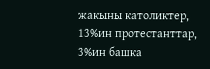жакыны католиктер, 13%ин протестанттар, 3%ин башка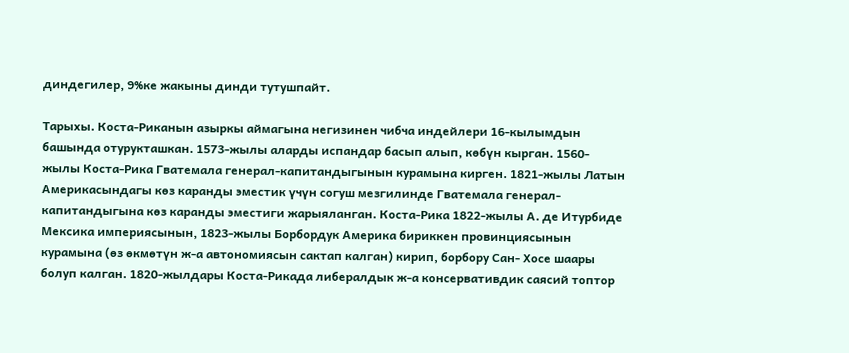диндегилер, 9%ке жакыны динди тутушпайт.

Тарыхы. Коста-Риканын азыркы аймагына негизинен чибча индейлери 16-кылымдын башында отурукташкан. 1573-жылы аларды испандар басып алып, көбүн кырган. 1560-жылы Коста-Рика Гватемала генерал-капитандыгынын курамына кирген. 1821-жылы Латын Америкасындагы көз каранды эместик үчүн согуш мезгилинде Гватемала генерал-капитандыгына көз каранды эместиги жарыяланган. Коста-Рика 1822-жылы А. де Итурбиде Мексика империясынын, 1823-жылы Борбордук Америка бириккен провинциясынын курамына (өз өкмөтүн ж-а автономиясын сактап калган) кирип, борбору Сан- Хосе шаары болуп калган. 1820-жылдары Коста-Рикада либералдык ж-а консервативдик саясий топтор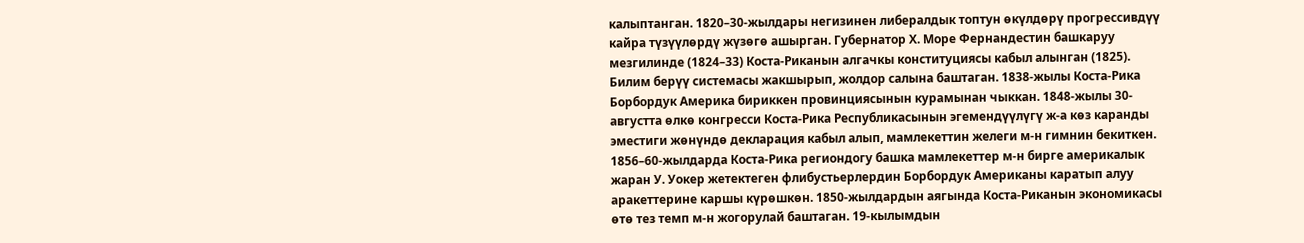калыптанган. 1820–30-жылдары негизинен либералдык топтун өкүлдөрү прогрессивдүү кайра түзүүлөрдү жүзөгө ашырган. Губернатор Х. Море Фернандестин башкаруу мезгилинде (1824–33) Коста-Риканын алгачкы конституциясы кабыл алынган (1825). Билим берүү системасы жакшырып, жолдор салына баштаган. 1838-жылы Коста-Рика Борбордук Америка бириккен провинциясынын курамынан чыккан. 1848-жылы 30-августта өлкө конгресси Коста-Рика Республикасынын эгемендүүлүгү ж-а көз каранды эместиги жөнүндө декларация кабыл алып, мамлекеттин желеги м-н гимнин бекиткен. 1856–60-жылдарда Коста-Рика региондогу башка мамлекеттер м-н бирге америкалык жаран У. Уокер жетектеген флибустьерлердин Борбордук Американы каратып алуу аракеттерине каршы күрөшкөн. 1850-жылдардын аягында Коста-Риканын экономикасы өтө тез темп м-н жогорулай баштаган. 19-кылымдын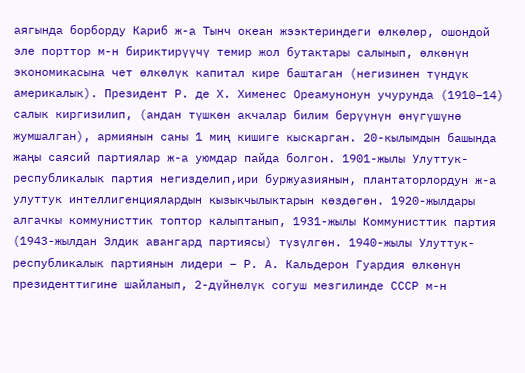аягында борборду Кариб ж-а Тынч океан жээктериндеги өлкөлөр, ошондой эле порттор м-н бириктирүүчү темир жол бутактары салынып, өлкөнүн экономикасына чет өлкөлүк капитал кире баштаган (негизинен түндүк америкалык). Президент Р. де Х. Хименес Ореамунонун учурунда (1910–14) салык киргизилип, (андан түшкөн акчалар билим берүүнүн өнүгүшүнө жумшалган), армиянын саны 1 миң кишиге кыскарган. 20-кылымдын башында жаңы саясий партиялар ж-а уюмдар пайда болгон. 1901-жылы Улуттук-республикалык партия негизделип,ири буржуазиянын, плантаторлордун ж-а улуттук интеллигенциялардын кызыкчылыктарын көздөгөн. 1920-жылдары алгачкы коммунисттик топтор калыптанып, 1931-жылы Коммунисттик партия (1943-жылдан Элдик авангард партиясы) түзүлгөн. 1940-жылы Улуттук-республикалык партиянын лидери – Р. А. Кальдерон Гуардия өлкөнүн президенттигине шайланып, 2-дүйнөлүк согуш мезгилинде СССР м-н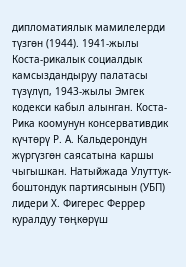дипломатиялык мамилелерди түзгөн (1944). 1941-жылы Коста-рикалык социалдык камсыздандыруу палатасы түзүлүп, 1943-жылы Эмгек кодекси кабыл алынган. Коста-Рика коомунун консервативдик күчтөрү Р. А. Кальдерондун жүргүзгөн саясатына каршы чыгышкан. Натыйжада Улуттук-боштондук партиясынын (УБП) лидери Х. Фигерес Феррер куралдуу төңкөрүш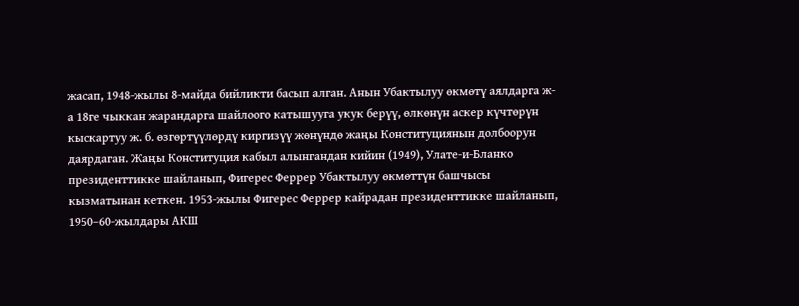жасап, 1948-жылы 8-майда бийликти басып алган. Анын Убактылуу өкмөтү аялдарга ж-а 18ге чыккан жарандарга шайлоого катышууга укук берүү, өлкөнүн аскер күчтөрүн кыскартуу ж. б. өзгөртүүлөрдү киргизүү жөнүндө жаңы Конституциянын долбоорун даярдаган. Жаңы Конституция кабыл алынгандан кийин (1949), Улате-и-Бланко президенттикке шайланып, Фигерес Феррер Убактылуу өкмөттүн башчысы кызматынан кеткен. 1953-жылы Фигерес Феррер кайрадан президенттикке шайланып, 1950–60-жылдары АКШ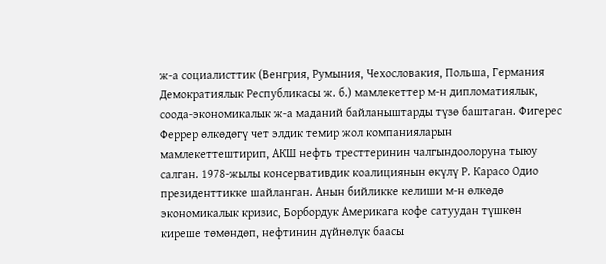ж-а социалисттик (Венгрия, Румыния, Чехословакия, Польша, Германия Демократиялык Республикасы ж. б.) мамлекеттер м-н дипломатиялык, соода-экономикалык ж-а маданий байланыштарды түзө баштаган. Фигерес Феррер өлкөдөгү чет элдик темир жол компанияларын мамлекеттештирип, АКШ нефть тресттеринин чалгындоолоруна тыюу салган. 1978-жылы консервативдик коалициянын өкүлү Р. Карасо Одио президенттикке шайланган. Анын бийликке келиши м-н өлкөдө экономикалык кризис, Борбордук Америкага кофе сатуудан түшкөн киреше төмөндөп, нефтинин дүйнөлүк баасы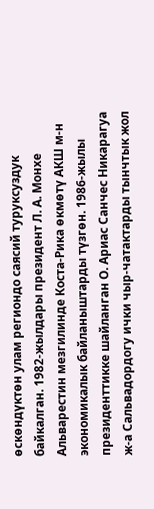өскөндүктөн улам региондо саясий туруксуздук байкалган. 1982-жылдары президент Л. А. Монхе Альварестин мезгилинде Коста-Рика өкмөтү АКШ м-н экономикалык байланыштарды түзгөн. 1986-жылы президенттикке шайланган О. Ариас Санчес Никарагуа ж-а Сальвадордогу ички чыр-чатактарды тынчтык жол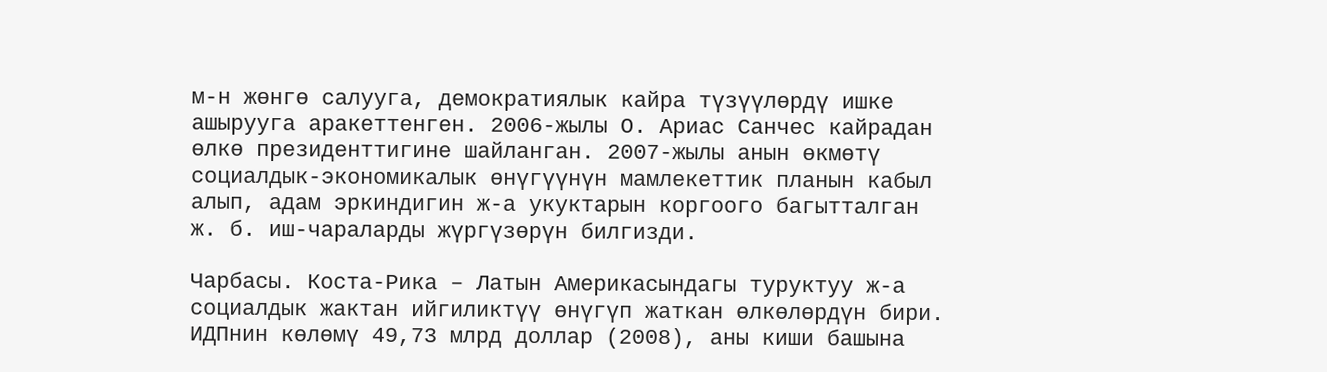м-н жөнгө салууга, демократиялык кайра түзүүлөрдү ишке ашырууга аракеттенген. 2006-жылы О. Ариас Санчес кайрадан өлкө президенттигине шайланган. 2007-жылы анын өкмөтү социалдык-экономикалык өнүгүүнүн мамлекеттик планын кабыл алып, адам эркиндигин ж-а укуктарын коргоого багытталган ж. б. иш-чараларды жүргүзөрүн билгизди.

Чарбасы. Коста-Рика – Латын Америкасындагы туруктуу ж-а социалдык жактан ийгиликтүү өнүгүп жаткан өлкөлөрдүн бири. ИДПнин көлөмү 49,73 млрд доллар (2008), аны киши башына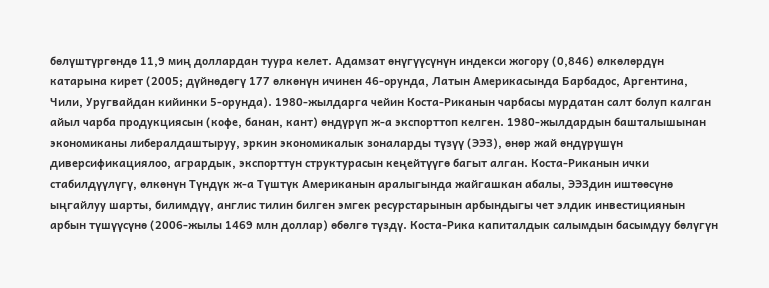бөлүштүргөндө 11,9 миң доллардан туура келет. Адамзат өнүгүүсүнүн индекси жогору (0,846) өлкөлөрдүн катарына кирет (2005; дүйнөдөгү 177 өлкөнүн ичинен 46-орунда, Латын Америкасында Барбадос, Аргентина, Чили, Уругвайдан кийинки 5-орунда). 1980-жылдарга чейин Коста-Риканын чарбасы мурдатан салт болуп калган айыл чарба продукциясын (кофе, банан, кант) өндүрүп ж-а экспорттоп келген. 1980-жылдардын башталышынан экономиканы либералдаштыруу, эркин экономикалык зоналарды түзүү (ЭЭЗ), өнөр жай өндүрүшүн диверсификациялоо, агрардык, экспорттун структурасын кеңейтүүгө багыт алган. Коста-Риканын ички стабилдүүлүгү, өлкөнүн Түндүк ж-а Түштүк Американын аралыгында жайгашкан абалы, ЭЭЗдин иштөөсүнө ыңгайлуу шарты, билимдүү, англис тилин билген эмгек ресурстарынын арбындыгы чет элдик инвестициянын арбын түшүүсүнө (2006-жылы 1469 млн доллар) өбөлгө түздү. Коста-Рика капиталдык салымдын басымдуу бөлүгүн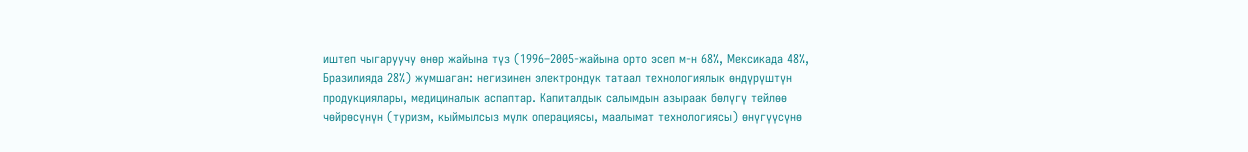иштеп чыгаруучу өнөр жайына түз (1996–2005-жайына орто эсеп м-н 68%, Мексикада 48%, Бразилияда 28%) жумшаган: негизинен электрондук татаал технологиялык өндүрүштүн продукциялары, медициналык аспаптар. Капиталдык салымдын азыраак бөлүгү тейлөө чөйрөсүнүн (туризм, кыймылсыз мүлк операциясы, маалымат технологиясы) өнүгүүсүнө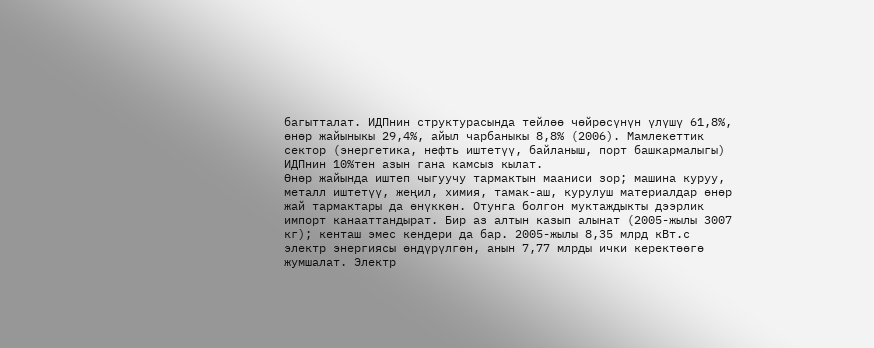багытталат. ИДПнин структурасында тейлөө чөйрөсүнүн үлүшү 61,8%, өнөр жайыныкы 29,4%, айыл чарбаныкы 8,8% (2006). Мамлекеттик сектор (энергетика, нефть иштетүү, байланыш, порт башкармалыгы) ИДПнин 10%тен азын гана камсыз кылат.
Өнөр жайында иштеп чыгуучу тармактын мааниси зор; машина куруу, металл иштетүү, жеңил, химия, тамак-аш, курулуш материалдар өнөр жай тармактары да өнүккөн. Отунга болгон муктаждыкты дээрлик импорт канааттандырат. Бир аз алтын казып алынат (2005-жылы 3007 кг); кенташ эмес кендери да бар. 2005-жылы 8,35 млрд кВт.с электр энергиясы өндүрүлгөн, анын 7,77 млрды ички керектөөгө жумшалат. Электр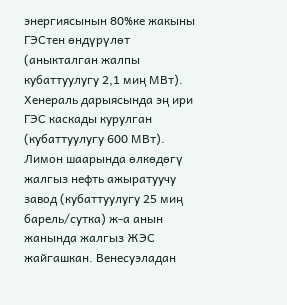энергиясынын 80%ке жакыны ГЭСтен өндүрүлөт (аныкталган жалпы кубаттуулугу 2,1 миң МВт). Хенераль дарыясында эң ири ГЭС каскады курулган (кубаттуулугу 600 МВт). Лимон шаарында өлкөдөгү жалгыз нефть ажыратуучу завод (кубаттуулугу 25 миң барель/сутка) ж-а анын жанында жалгыз ЖЭС жайгашкан. Венесуэладан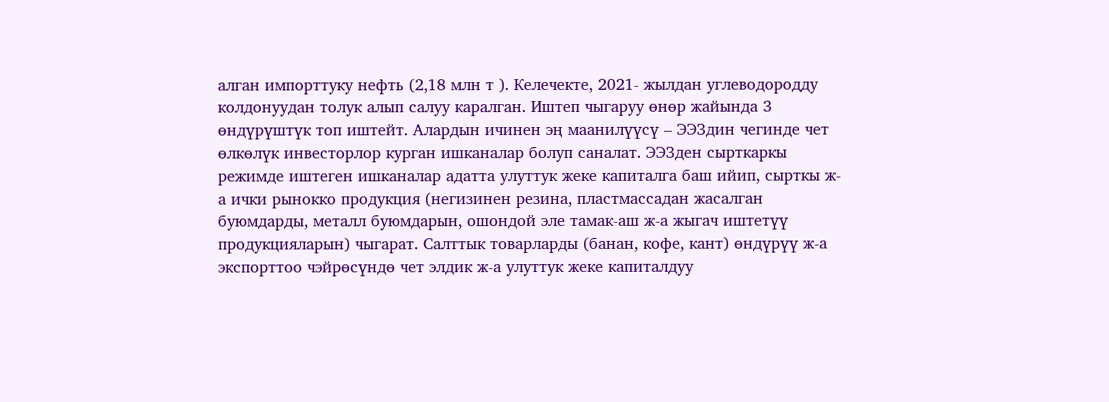алган импорттуку нефть (2,18 млн т ). Келечекте, 2021- жылдан углеводородду колдонуудан толук алып салуу каралган. Иштеп чыгаруу өнөр жайында 3 өндүрүштүк топ иштейт. Алардын ичинен эң маанилүүсү – ЭЭЗдин чегинде чет өлкөлүк инвесторлор курган ишканалар болуп саналат. ЭЭЗден сырткаркы режимде иштеген ишканалар адатта улуттук жеке капиталга баш ийип, сырткы ж-а ички рынокко продукция (негизинен резина, пластмассадан жасалган буюмдарды, металл буюмдарын, ошондой эле тамак-аш ж-а жыгач иштетүү продукцияларын) чыгарат. Салттык товарларды (банан, кофе, кант) өндүрүү ж-а экспорттоо чэйрөсүндө чет элдик ж-а улуттук жеке капиталдуу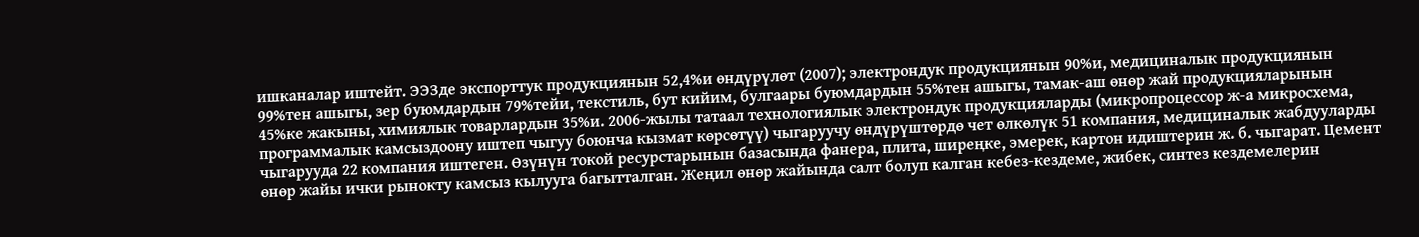ишканалар иштейт. ЭЭЗде экспорттук продукциянын 52,4%и өндүрүлөт (2007); электрондук продукциянын 90%и, медициналык продукциянын 99%тен ашыгы, зер буюмдардын 79%тейи, текстиль, бут кийим, булгаары буюмдардын 55%тен ашыгы, тамак-аш өнөр жай продукцияларынын 45%ке жакыны, химиялык товарлардын 35%и. 2006-жылы татаал технологиялык электрондук продукцияларды (микропроцессор ж-а микросхема, программалык камсыздоону иштеп чыгуу боюнча кызмат көрсөтүү) чыгаруучу өндүрүштөрдө чет өлкөлүк 51 компания, медициналык жабдууларды чыгарууда 22 компания иштеген. Өзүнүн токой ресурстарынын базасында фанера, плита, ширеңке, эмерек, картон идиштерин ж. б. чыгарат. Цемент өнөр жайы ички рынокту камсыз кылууга багытталган. Жеңил өнөр жайында салт болуп калган кебез-кездеме, жибек, синтез кездемелерин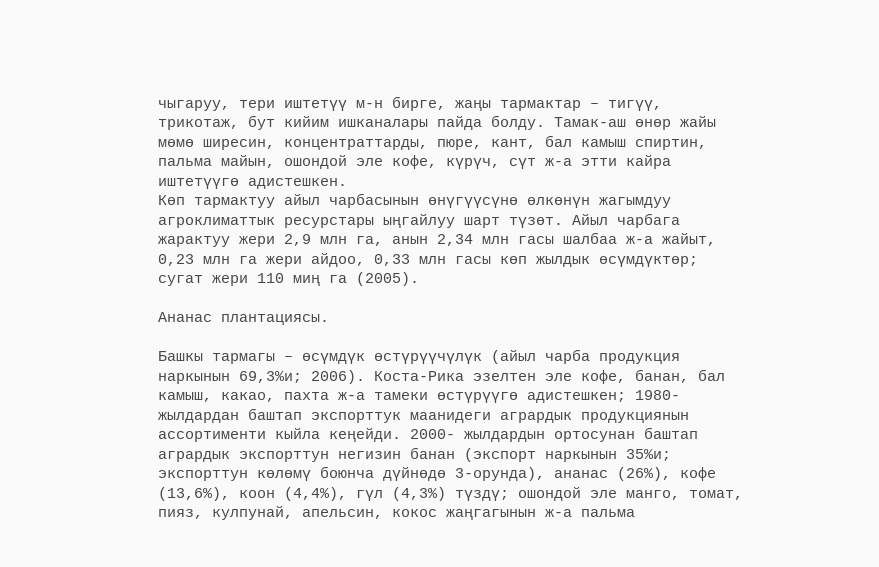чыгаруу, тери иштетүү м-н бирге, жаңы тармактар – тигүү, трикотаж, бут кийим ишканалары пайда болду. Тамак-аш өнөр жайы мөмө ширесин, концентраттарды, пюре, кант, бал камыш спиртин, пальма майын, ошондой эле кофе, күрүч, сүт ж-а этти кайра иштетүүгө адистешкен.
Көп тармактуу айыл чарбасынын өнүгүүсүнө өлкөнүн жагымдуу агроклиматтык ресурстары ыңгайлуу шарт түзөт. Айыл чарбага жарактуу жери 2,9 млн га, анын 2,34 млн гасы шалбаа ж-а жайыт, 0,23 млн га жери айдоо, 0,33 млн гасы көп жылдык өсүмдүктөр; сугат жери 110 миң га (2005).

Ананас плантациясы.

Башкы тармагы – өсүмдүк өстүрүүчүлүк (айыл чарба продукция наркынын 69,3%и; 2006). Коста-Рика эзелтен эле кофе, банан, бал камыш, какао, пахта ж-а тамеки өстүрүүгө адистешкен; 1980-жылдардан баштап экспорттук маанидеги агрардык продукциянын ассортименти кыйла кеңейди. 2000- жылдардын ортосунан баштап агрардык экспорттун негизин банан (экспорт наркынын 35%и; экспорттун көлөмү боюнча дүйнөдө 3-орунда), ананас (26%), кофе (13,6%), коон (4,4%), гүл (4,3%) түздү; ошондой эле манго, томат, пияз, кулпунай, апельсин, кокос жаңгагынын ж-а пальма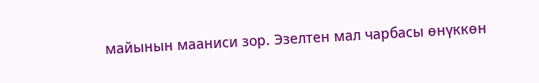майынын мааниси зор. Эзелтен мал чарбасы өнүккөн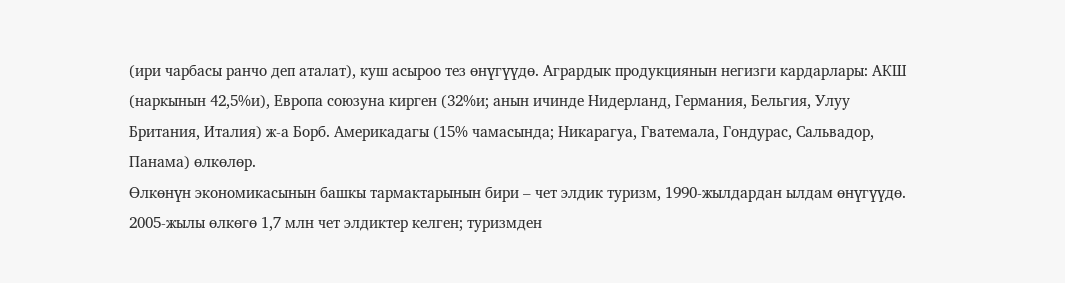(ири чарбасы ранчо деп аталат), куш асыроо тез өнүгүүдө. Агрардык продукциянын негизги кардарлары: АКШ (наркынын 42,5%и), Европа союзуна кирген (32%и; анын ичинде Нидерланд, Германия, Бельгия, Улуу Британия, Италия) ж-а Борб. Америкадагы (15% чамасында; Никарагуа, Гватемала, Гондурас, Сальвадор, Панама) өлкөлөр.
Өлкөнүн экономикасынын башкы тармактарынын бири – чет элдик туризм, 1990-жылдардан ылдам өнүгүүдө. 2005-жылы өлкөгө 1,7 млн чет элдиктер келген; туризмден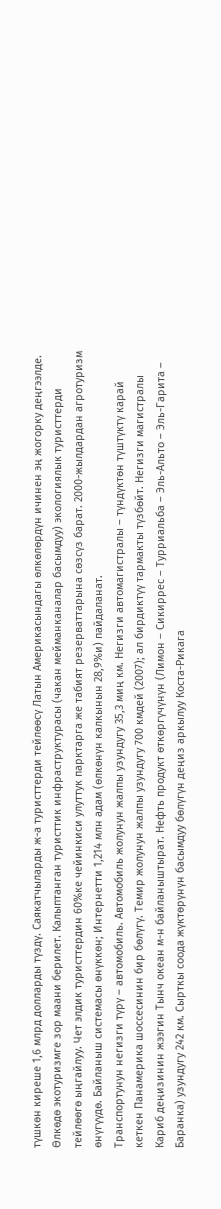түшкөн киреше 1,6 млрд долларды түздү. Саякатчыларды ж-а туристтерди тейлөөсү Латын Америкасындагы өлкөлөрдүн ичинен эң жогорку деңгээлде.
Өлкөдө экотуризмге зор маани берилет. Калыптанган туристтик инфраструктурасы (чакан мейманканалар басымдуу) экологиялык туристтерди тейлөөгө ыңгайлуу. Чет элдик туристтердин 60%ке чейинкиси улуттук парктарга же табият резерваттарына сөзсүз барат. 2000-жылдардан агротуризм өнүгүүдө. Байланыш системасы өнүккөн; Интернетти 1,214 млн адам (өлкөнүн калкынын 28,9%и) пайдаланат.
Транспортунун негизги түрү – автомобиль. Автомобиль жолунун жалпы узундугу 35,3 миң км. Негизги автомагистралы – түндүктөн түштүктү карай кеткен Панамерика шоссесинин бир бөлүгү. Темир жолунун жалпы узундугу 700 кмдей (2007); ал бирдиктүү тармакты түзбөйт. Негизги магистралы Кариб деңизинин жээгин Тынч океан м-н байланыштырат. Нефть продукт өткөргүчүнүн (Лимон – Сикиррес – Турриальба – Эль-Альто – Эль-Гарита – Баранка) узундугу 242 км. Сырткы соода жүктөрүнүн басымдуу бөлүгүн деңиз аркылуу Коста-Рикага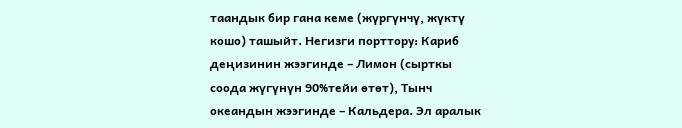таандык бир гана кеме (жүргүнчү, жүктү кошо) ташыйт. Негизги порттору: Кариб деңизинин жээгинде – Лимон (сырткы соода жүгүнүн 90%тейи өтөт), Тынч океандын жээгинде – Кальдера. Эл аралык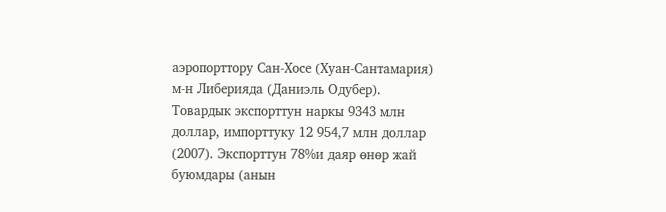аэропорттору Сан-Хосе (Хуан-Сантамария) м-н Либерияда (Даниэль Одубер).
Товардык экспорттун наркы 9343 млн доллар, импорттуку 12 954,7 млн доллар (2007). Экспорттун 78%и даяр өнөр жай буюмдары (анын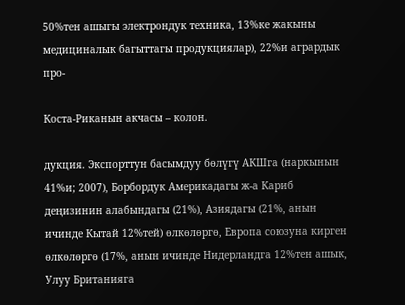50%тен ашыгы электрондук техника, 13%ке жакыны медициналык багыттагы продукциялар), 22%и агрардык про-

Коста-Риканын акчасы – колон.

дукция. Экспорттун басымдуу бөлүгү АКШга (наркынын 41%и; 2007), Борбордук Америкадагы ж-а Кариб деңизинин алабындагы (21%), Азиядагы (21%, анын ичинде Кытай 12%тей) өлкөлөргө, Европа союзуна кирген өлкөлөргө (17%, анын ичинде Нидерландга 12%тен ашык, Улуу Британияга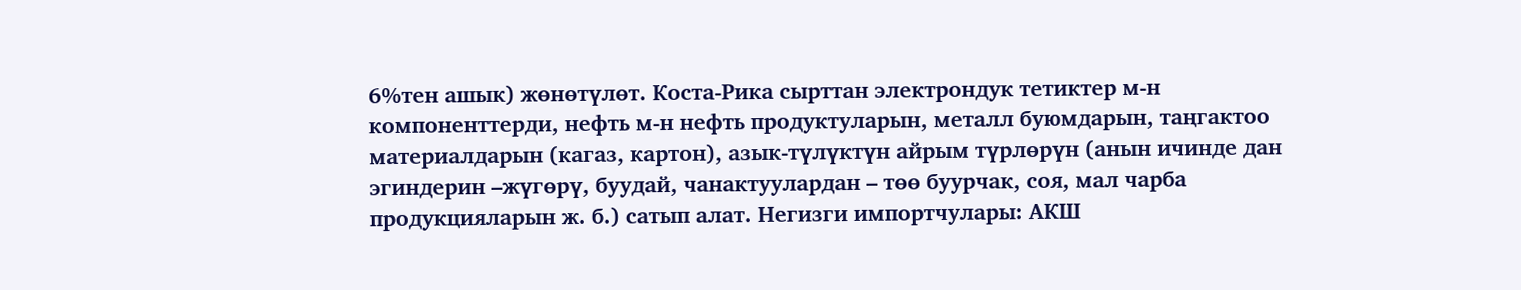6%тен ашык) жөнөтүлөт. Коста-Рика сырттан электрондук тетиктер м-н компоненттерди, нефть м-н нефть продуктуларын, металл буюмдарын, таңгактоо материалдарын (кагаз, картон), азык-түлүктүн айрым түрлөрүн (анын ичинде дан эгиндерин –жүгөрү, буудай, чанактуулардан – төө буурчак, соя, мал чарба продукцияларын ж. б.) сатып алат. Негизги импортчулары: АКШ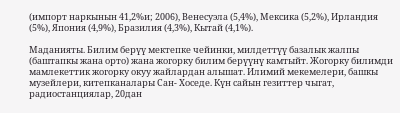(импорт наркынын 41,2%и; 2006), Венесуэла (5,4%), Мексика (5,2%), Ирландия (5%), Япония (4,9%), Бразилия (4,3%), Кытай (4,1%).

Маданияты. Билим берүү мектепке чейинки, милдеттүү базалык жалпы (баштапкы жана орто) жана жогорку билим берүүнү камтыйт. Жогорку билимди мамлекеттик жогорку окуу жайлардан алышат. Илимий мекемелери, башкы музейлери, китепканалары Сан- Хоседе. Күн сайын гезиттер чыгат, радиостанциялар, 20дан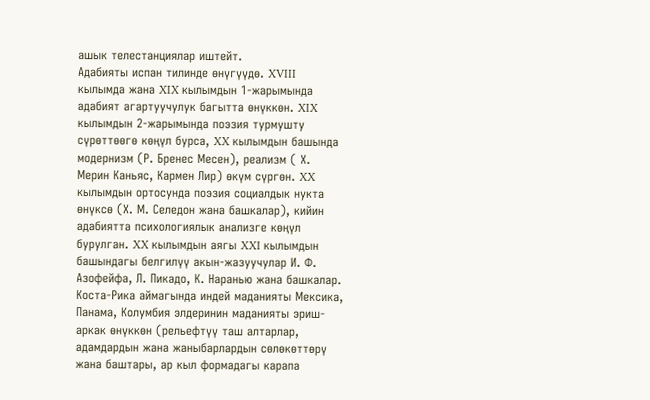ашык телестанциялар иштейт.
Адабияты испан тилинде өнүгүүдө. XVIII кылымда жана XIX кылымдын 1-жарымында адабият агартуучулук багытта өнүккөн. XIX кылымдын 2-жарымында поэзия турмушту сүрөттөөгө көңүл бурса, XX кылымдын башында модернизм (Р. Бренес Месен), реализм ( Х. Мерин Каньяс, Кармен Лир) өкүм сүргөн. XX кылымдын ортосунда поэзия социалдык нукта өнүксө (Х. М. Селедон жана башкалар), кийин адабиятта психологиялык анализге көңүл бурулган. XX кылымдын аягы XXI кылымдын башындагы белгилүү акын-жазуучулар И. Ф. Азофейфа, Л. Пикадо, К. Наранью жана башкалар. Коста-Рика аймагында индей маданияты Мексика, Панама, Колумбия элдеринин маданияты эриш-аркак өнүккөн (рельефтүү таш алтарлар, адамдардын жана жаныбарлардын сөлөкөттөрү жана баштары, ар кыл формадагы карапа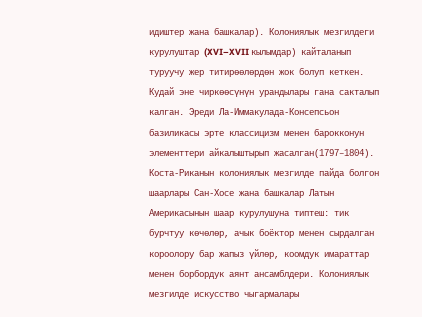идиштер жана башкалар). Колониялык мезгилдеги курулуштар (XVI–XVII кылымдар) кайталанып туруучу жер титирөөлөрдөн жок болуп кеткен. Кудай эне чиркөөсүнүн урандылары гана сакталып калган. Эреди Ла-Иммакулада-Консепсьон базиликасы эрте классицизм менен барокконун элементтери айкалыштырып жасалган(1797–1804). Коста-Риканын колониялык мезгилде пайда болгон шаарлары Сан-Хосе жана башкалар Латын Америкасынын шаар курулушуна типтеш: тик бурчтуу көчөлөр, ачык боёктор менен сырдалган короолору бар жапыз үйлөр, коомдук имараттар менен борбордук аянт ансамблдери. Колониялык мезгилде искусство чыгармалары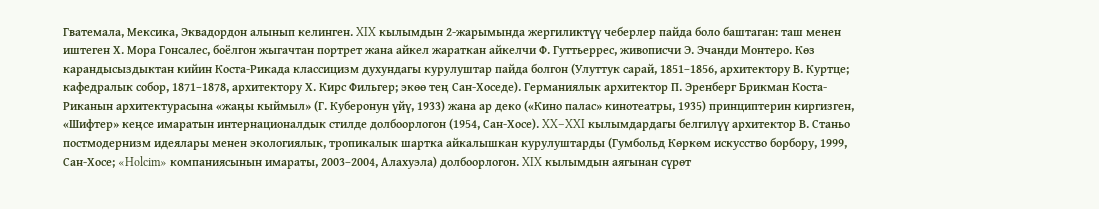Гватемала, Мексика, Эквадордон алынып келинген. XIX кылымдын 2-жарымында жергиликтүү чеберлер пайда боло баштаган: таш менен иштеген Х. Мора Гонсалес, боёлгон жыгачтан портрет жана айкел жараткан айкелчи Ф. Гуттьеррес, живописчи Э. Эчанди Монтеро. Көз карандысыздыктан кийин Коста-Рикада классицизм духундагы курулуштар пайда болгон (Улуттук сарай, 1851–1856, архитектору В. Куртце; кафедралык собор, 1871–1878, архитектору Х. Кирс Фильгер; экөө тең Сан-Хоседе). Германиялык архитектор П. Эренберг Брикман Коста-Риканын архитектурасына «жаңы кыймыл» (Г. Куберонун үйү, 1933) жана ар деко («Кино палас» кинотеатры, 1935) принциптерин киргизген, «Шифтер» кеңсе имаратын интернационалдык стилде долбоорлогон (1954, Сан-Хосе). XX–XXI кылымдардагы белгилүү архитектор В. Станьо постмодернизм идеялары менен экологиялык, тропикалык шартка айкалышкан курулуштарды (Гумбольд Көркөм искусство борбору, 1999, Сан-Хосе; «Holcim» компаниясынын имараты, 2003–2004, Алахуэла) долбоорлогон. XIX кылымдын аягынан сүрөт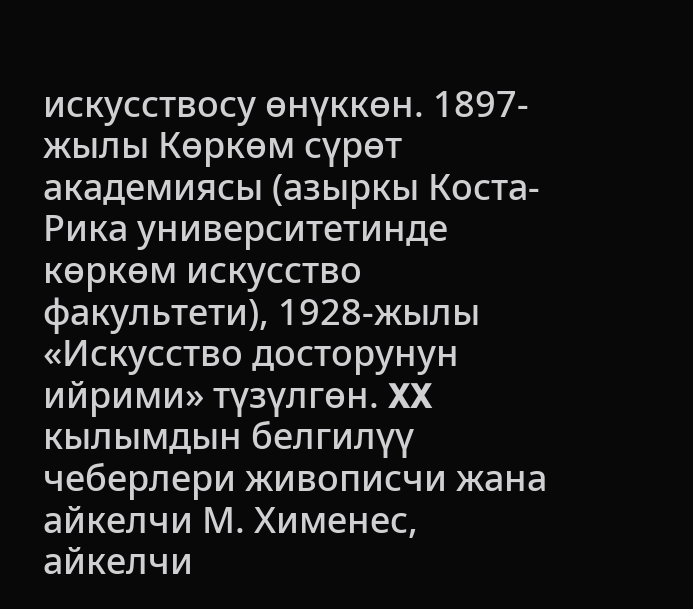искусствосу өнүккөн. 1897-жылы Көркөм сүрөт академиясы (азыркы Коста-Рика университетинде көркөм искусство факультети), 1928-жылы «Искусство досторунун ийрими» түзүлгөн. XX кылымдын белгилүү чеберлери живописчи жана айкелчи М. Хименес, айкелчи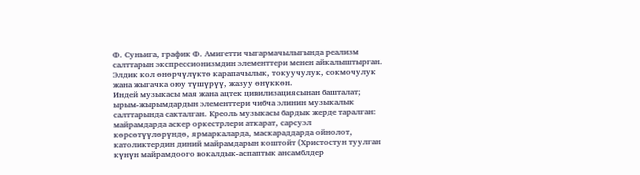Ф. Суньига, график Ф. Амигетти чыгармачылыгында реализм салттарын экспрессионизмдин элементтери менен айкалыштырган. Элдик кол өнөрчүлүктө карапачылык, токуучулук, сокмочулук жана жыгачка оюу түшүрүү, жазуу өнүккөн.
Индей музыкасы мая жана ацтек цивилизациясынан башталат; ырым-жырымдардын элементтери чибча элинин музыкалык салттарында сакталган. Креоль музыкасы бардык жерде таралган: майрамдарда аскер оркестрлери аткарат, сарсуэл көрсөтүүлөрүндө, ярмаркаларда, маскараддарда ойнолот, католиктердин диний майрамдарын коштойт (Христостун туулган күнүн майрамдоого вокалдык-аспаптык ансамблдер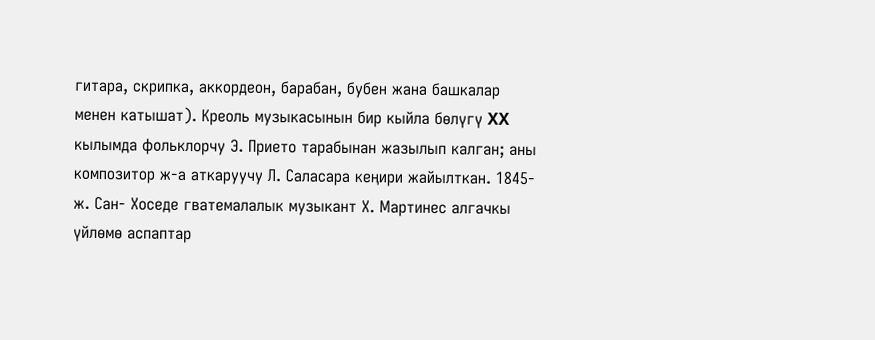гитара, скрипка, аккордеон, барабан, бубен жана башкалар менен катышат). Креоль музыкасынын бир кыйла бөлүгү XX кылымда фольклорчу Э. Прието тарабынан жазылып калган; аны композитор ж-а аткаруучу Л. Саласара кеңири жайылткан. 1845-ж. Сан- Хоседе гватемалалык музыкант Х. Мартинес алгачкы үйлөмө аспаптар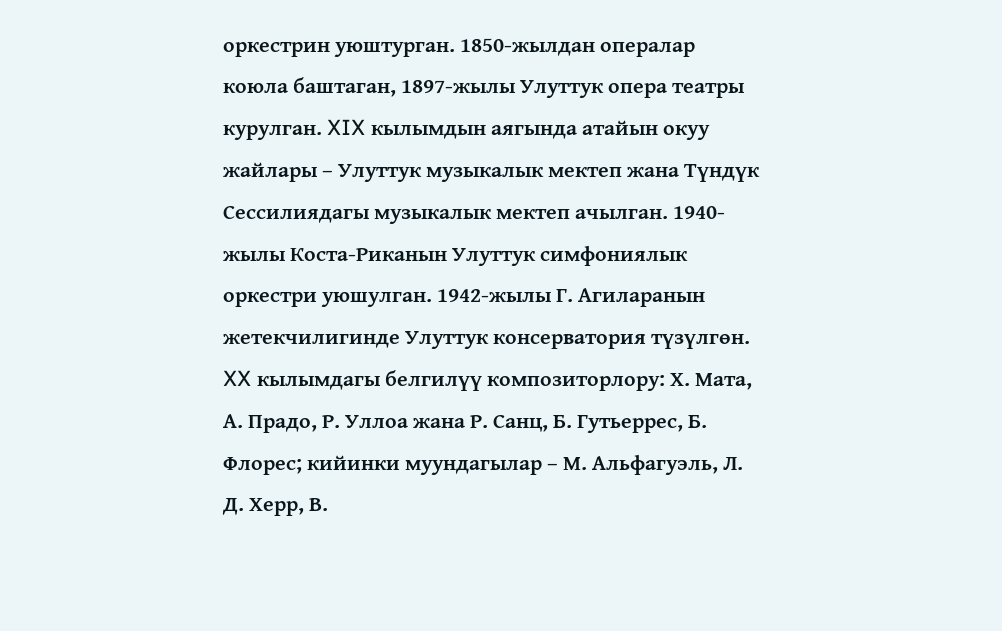оркестрин уюштурган. 1850-жылдан опералар коюла баштаган, 1897-жылы Улуттук опера театры курулган. XIX кылымдын аягында атайын окуу жайлары – Улуттук музыкалык мектеп жана Түндүк Сессилиядагы музыкалык мектеп ачылган. 1940-жылы Коста-Риканын Улуттук симфониялык оркестри уюшулган. 1942-жылы Г. Агиларанын жетекчилигинде Улуттук консерватория түзүлгөн. XX кылымдагы белгилүү композиторлору: Х. Мата, А. Прадо, Р. Уллоа жана Р. Санц, Б. Гутьеррес, Б. Флорес; кийинки муундагылар – М. Альфагуэль, Л. Д. Херр, В.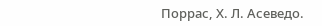Поррас, Х. Л. Асеведо.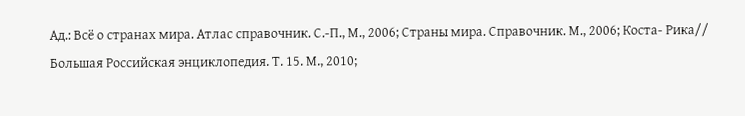Ад.: Всё о странах мира. Атлас справочник. С.-П., М., 2006; Страны мира. Справочник. М., 2006; Коста- Рика// Большая Российская энциклопедия. Т. 15. М., 2010;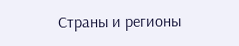Страны и регионы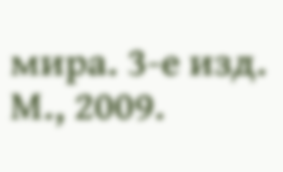мира. 3-е изд. М., 2009.